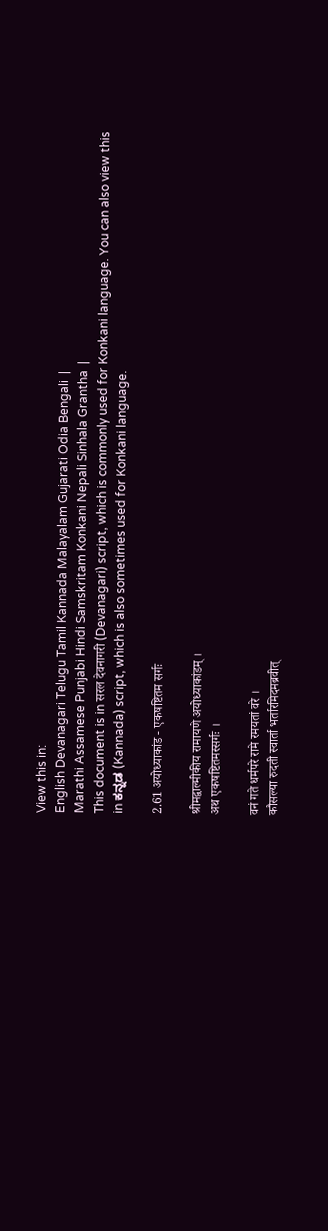View this in:
English Devanagari Telugu Tamil Kannada Malayalam Gujarati Odia Bengali  |
Marathi Assamese Punjabi Hindi Samskritam Konkani Nepali Sinhala Grantha  |
This document is in सरल देवनागरी (Devanagari) script, which is commonly used for Konkani language. You can also view this in ಕನ್ನಡ (Kannada) script, which is also sometimes used for Konkani language.

2.61 अयोध्याकांड - एकषष्टितम सर्गः

श्रीमद्वाल्मीकीय रामायणे अयोध्याकांडम् ।
अथ एकषष्टितमस्सर्गः ।

वनं गते धर्मपरे रामे रमयतां वरे ।
कौसल्या रुदती स्वार्ता भर्तारमिदमब्रवीत्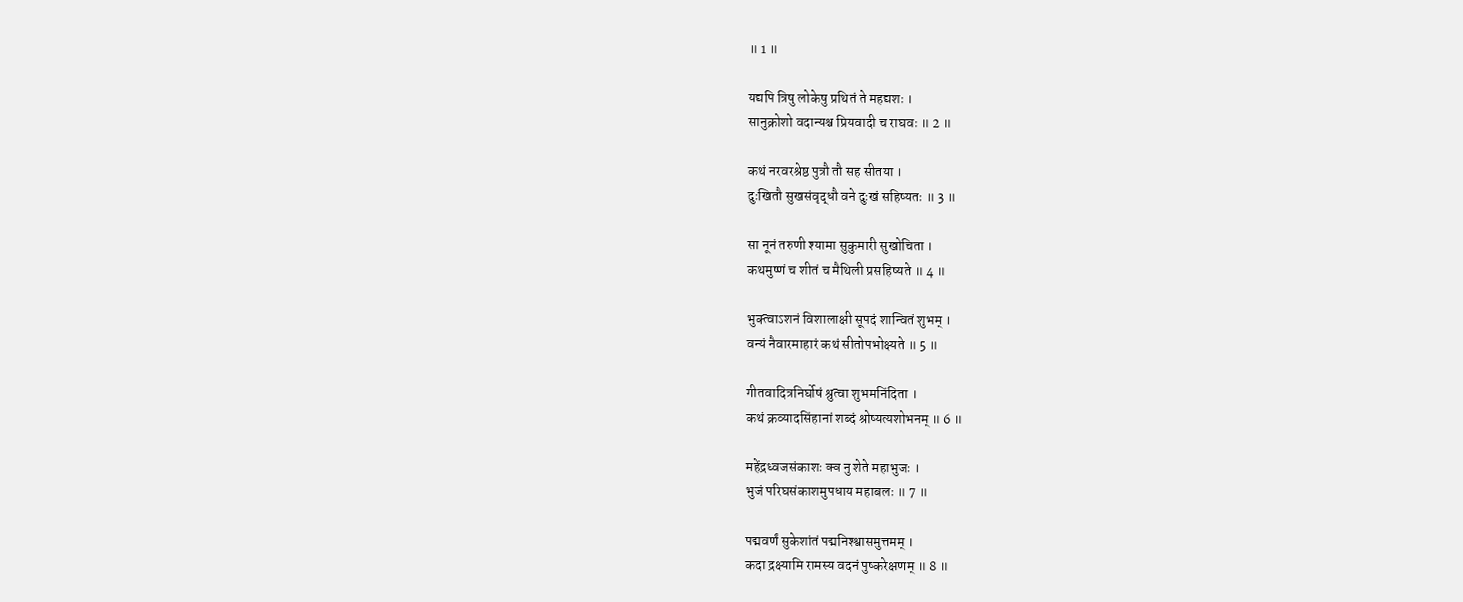॥ 1 ॥

यद्यपि त्रिषु लोकेषु प्रथितं ते महद्यशः ।
सानुक्रोशो वदान्यश्च प्रियवादी च राघवः ॥ 2 ॥

कथं नरवरश्रेष्ठ पुत्रौ तौ सह सीतया ।
दुःखितौ सुखसंवृद्धौ वने दुःखं सहिष्यतः ॥ 3 ॥

सा नूनं तरुणी श्यामा सुकुमारी सुखोचिता ।
कथमुष्णं च शीतं च मैथिली प्रसहिष्यते ॥ 4 ॥

भुक्त्वाऽशनं विशालाक्षी सूपदं शान्वितं शुभम् ।
वन्यं नैवारमाहारं कथं सीतोपभोक्ष्यते ॥ 5 ॥

गीतवादित्रनिर्घोषं श्रुत्वा शुभमनिंदिता ।
कथं क्रव्यादसिंहानां शब्दं श्रोष्यत्यशोभनम् ॥ 6 ॥

महेंद्रध्वजसंकाशः क्व नु शेते महाभुजः ।
भुजं परिघसंकाशमुपधाय महाबलः ॥ 7 ॥

पद्मवर्णं सुकेशांतं पद्मनिश्श्वासमुत्तमम् ।
कदा द्रक्ष्यामि रामस्य वदनं पुष्करेक्षणम् ॥ 8 ॥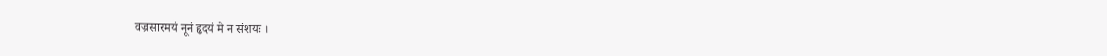वज्रसारमयं नूनं हृदयं मे न संशयः ।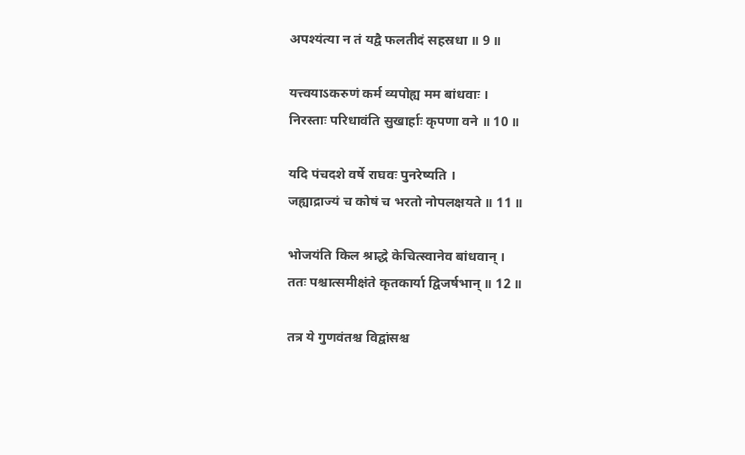अपश्यंत्या न तं यद्वै फलतीदं सहस्रधा ॥ 9 ॥

यत्त्वयाऽकरुणं कर्म व्यपोह्य मम बांधवाः ।
निरस्ताः परिधावंति सुखार्हाः कृपणा वने ॥ 10 ॥

यदि पंचदशे वर्षे राघवः पुनरेष्यति ।
जह्याद्राज्यं च कोषं च भरतो नोपलक्षयते ॥ 11 ॥

भोजयंति किल श्राद्धे केचित्स्वानेव बांधवान् ।
ततः पश्चात्समीक्षंते कृतकार्या द्विजर्षभान् ॥ 12 ॥

तत्र ये गुणवंतश्च विद्वांसश्च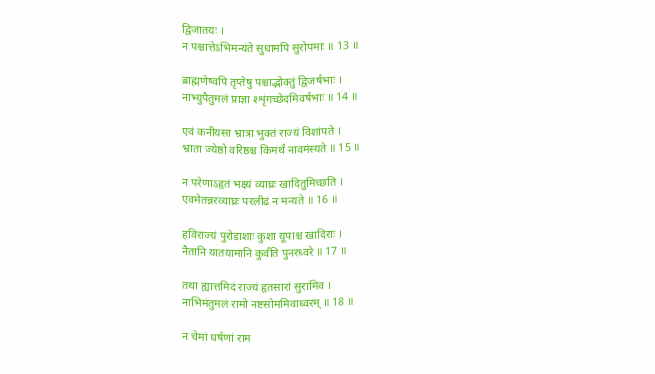द्विजातयः ।
न पश्चात्तेऽभिमन्यंते सुधामपि सुरोपमाः ॥ 13 ॥

ब्राह्मणेष्वपि तृप्तेषु पश्चाद्भोक्तुं द्विजर्षभाः ।
नाभ्युपैतुमलं प्राज्ञा श्शृंगच्छेदमिवर्षभाः ॥ 14 ॥

एवं कनीयसा भ्रात्रा भुक्तं राज्यं विशांपते ।
भ्राता ज्येष्ठो वरिष्ठश्च किमर्थं नावमंस्यते ॥ 15 ॥

न परेणाऽहृतं भक्ष्यं व्याघ्रः खादितुमिच्छति ।
एवमेतन्नरव्याघ्रः परलीढं न मन्यते ॥ 16 ॥

हविराज्यं पुरोडाशाः कुशा यूपाश्च खादिराः ।
नैतानि यातयामानि कुर्वंति पुनरध्वरे ॥ 17 ॥

तथा ह्यात्तमिदं राज्यं हृतसारां सुरामिव ।
नाभिमंतुमलं रामो नष्टसोममिवाध्वरम् ॥ 18 ॥

न चेमां धर्षणां राम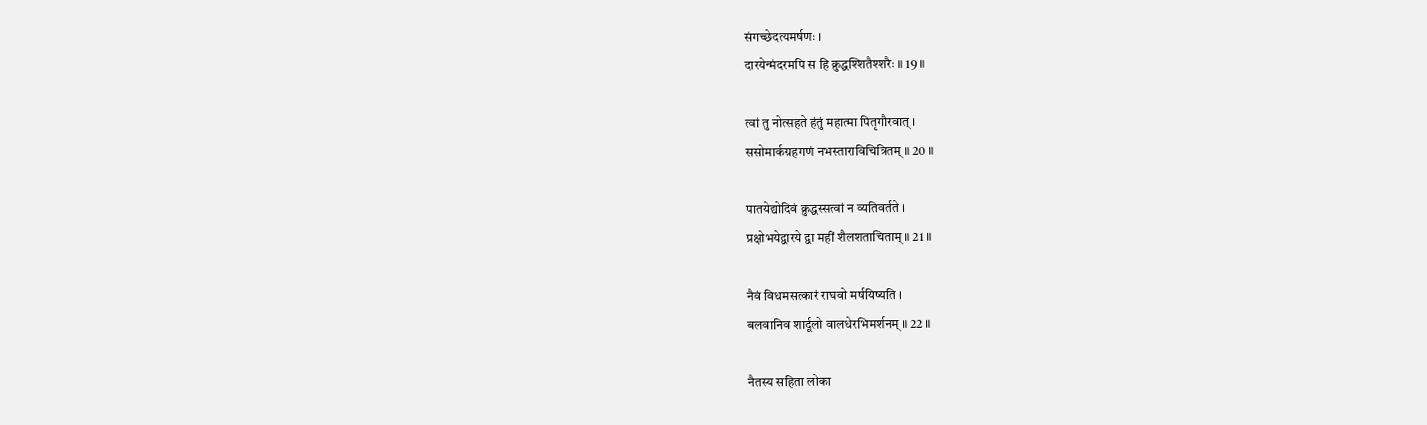संगच्छेदत्यमर्षणः ।
दारयेन्मंदरमपि स हि क्रुद्धश्शितैश्शरैः ॥ 19 ॥

त्वां तु नोत्सहते हंतुं महात्मा पितृगौरवात् ।
ससोमार्कग्रहगणं नभस्ताराविचित्रितम् ॥ 20 ॥

पातयेद्योदिवं क्रुद्धस्सत्वां न व्यतिवर्तते ।
प्रक्षोभयेद्वारये द्वा महीं शैलशताचिताम् ॥ 21 ॥

नैवं विधमसत्कारं राघवो मर्षयिष्यति ।
बलवानिव शार्दूलो वालधेरभिमर्शनम् ॥ 22 ॥

नैतस्य सहिता लोका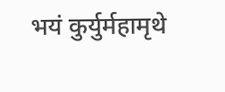भयं कुर्युर्महामृथे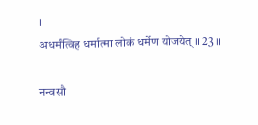।
अधर्मंत्विह धर्मात्मा लोकं धर्मेण योजयेत् ॥ 23 ॥

नन्वसौ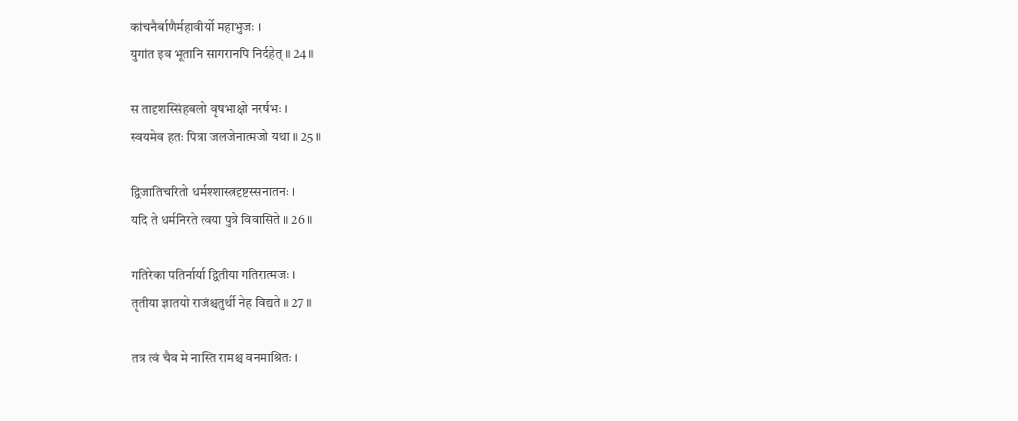कांचनैर्बाणैर्महावीर्यो महाभुजः ।
युगांत इव भूतानि सागरानपि निर्दहेत् ॥ 24 ॥

स तादृशस्सिंहबलो वृषभाक्षो नरर्षभः ।
स्वयमेव हतः पित्रा जलजेनात्मजो यथा ॥ 25 ॥

द्विजातिचरितो धर्मश्शास्त्रदृष्टस्सनातनः ।
यदि ते धर्मनिरते त्वया पुत्रे विवासिते ॥ 26 ॥

गतिरेका पतिर्नार्या द्वितीया गतिरात्मजः ।
तृतीया ज्ञातयो राजंश्चतुर्थी नेह विद्यते ॥ 27 ॥

तत्र त्वं चैव मे नास्ति रामश्च वनमाश्रितः ।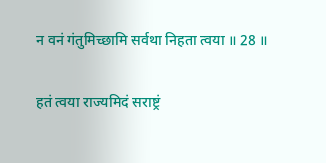न वनं गंतुमिच्छामि सर्वथा निहता त्वया ॥ 28 ॥

हतं त्वया राज्यमिदं सराष्ट्रं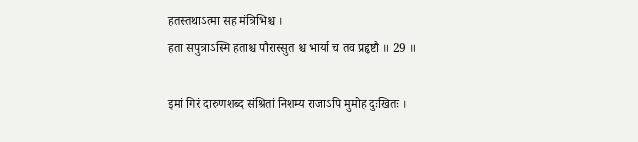हतस्तथाऽत्मा सह मंत्रिभिश्च ।
हता सपुत्राऽस्मि हताश्च पौरास्सुत श्च भार्या च तव प्रहृष्टौ ॥ 29 ॥

इमां गिरं दारुणशब्द संश्रितां निशम्य राजाऽपि मुमोह दुःखितः ।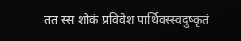तत स्स शोकं प्रविवेश पार्थिवस्स्वदुष्कृतं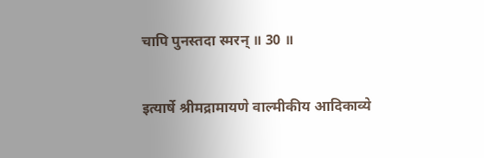चापि पुनस्तदा स्मरन् ॥ 30 ॥

इत्यार्षे श्रीमद्रामायणे वाल्मीकीय आदिकाव्ये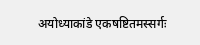अयोध्याकांडे एकषष्टितमस्सर्गः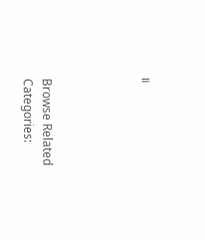॥




Browse Related Categories: